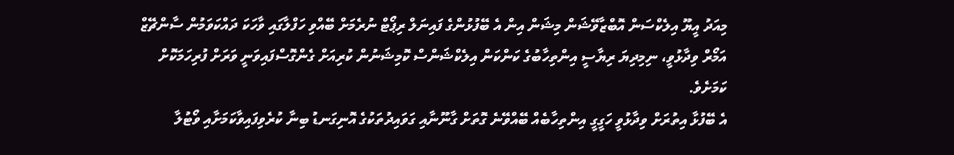މިއަދު އީޔޫ އިލެކްސަން އޮބްޒާވޭޝަން މިޝަން އިން އެ ބޭފުޅުންގެ ފައިނަލް ރިޕޯޓް ނުރެމަށް ބޭއްވި ހަފްލާގައި ވާހަކަ ދައްކަވަމުން ސާންޗޭޒް އަމޯރް ވިދާޅުވީ، ނިމިދިޔަ ރިޔާސީ އިންތިހާބުގެ ކަންކަން އިލެކްޝަންސް ކޮމިޝަނުން ކުރިއަށް ގެންގޮސްފައިވަނީ ވަރަށް ފުރިހަމަކޮށް ކަމަށެވެ.
އެ ބޭފުޅާ އިތުރަށް ވިދާޅުވީ ހަގީގީ އިންތިހާބެއް ބޭއްވޭނެ ގޮތަށް ގާނޫނާއި ގަވައިދުތަކުގެ އޮނިގަނޑު ބިނާ ކުރެވިފައިވާކަމަށާއި ވޯޓުލާ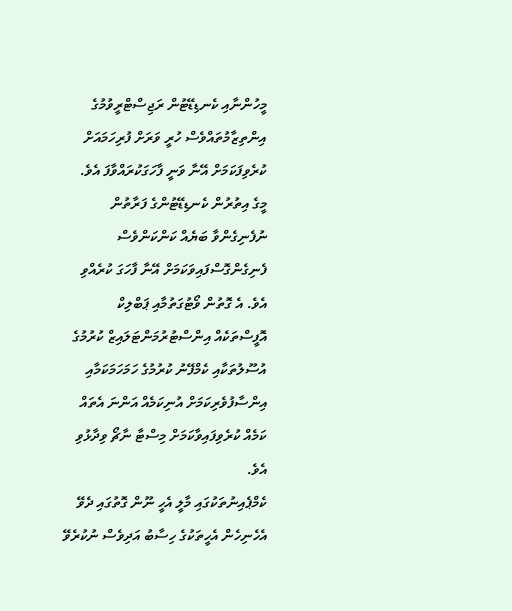މީހުންނާއި ކެނޑިޑޭޓުން ރަޖިސްޓްރީވުމުގެ އިންތިޒާމުތައްވެސް ހުރީ ވަރަށް ފުރިހަމައަށް ކުރެވިފަކަމަށް އޭނާ ވަނީ ފާހަގަކުރައްވާފަ އެވެ.
މީގެ އިތުރުން ކެނޑިޑޭޓުންގެ ފަރާތުން ނުފެނިގެންވާ ބަޔެއް ކަންކަންވެސް ފެނިގެންގޮސްފައިވަކަމަށް އޭނާ ފާހަގަ ކުރެއްވި އެވެ. އެ ގޮތުން ވޯޓުގަތުމާއި ޕަބްލިކް އޮފީސްތަކެއް އިންސްޓުރުމަންޓަލައިޒް ކުރުމުގެ އުސޫލުތަކާއި ކެމްފޭނު ކުރުމުގެ ހަމަހަމަކަމާއި އިންސާފުވެރިކަމަށް އުނިކަމެއް އަންނަ އެތައް ކަމެއް ކުރެވިފައިވާކަމަށް މިސްޓާ ނާޗޯ ވިދާޅުވި އެވެ.
ކެމްޕެއިނުތަކުގައި މާލީ އެހީ ނޫން ގޮތުގައި ދެވޭ އެހެނިހެން އެހީތަކުގެ ހިސާބު އަދިވެސް ނުކުރެވޭ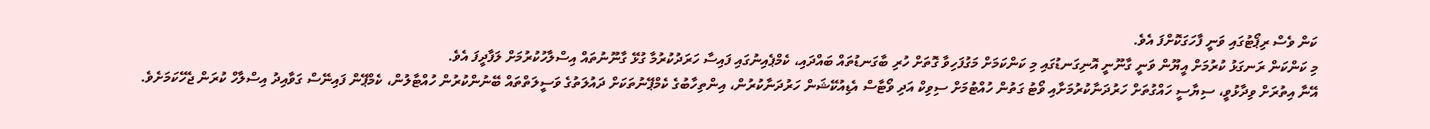ކަން ވެސް ރިޕޯޓުގައި ވަނީ ފާހަގަކޮށްފަ އެވެ.
މި ކަންކަން ރަނގަޅު ކުރުމަށް އީޔޫން ވަނީ ގާނޫނީ އޮނިގަނޑުގައި މި ކަންކަމަށް މަގުފަހިވާ ގޮތަށް ހުރި ބާގަނޑުތައް ބައްދައި، ކެމްޕެއިނުގައި ފައިސާ ހަރަދުކުރުމާ ގުޅޭ ގާނޫނުތައް އިސްލާހުކުރުމަށް ލަފާދީފަ އެވެ.
އޭނާ އިތުރަށް ވިދާޅުވީ، ސިޔާސީ ހައްގުތަށް ހަރުދަނާކުރުމަށާއި ވޯޓު ގަތުން ހުއްޓުމަށް ސިވިކް އަދި ވޯޓާސް އެޑިއުކޭޝަން ހަރުދަނާކުރުން، އިންތިހާބުގެ ކެމްޕޭނުތަކަށް ދައުލަތުގެ ވަސީލަތްތައް ބޭނުންކުރުން ހުއްޓާލުން، ކެމްޕޭން ފައިނޭސް ގަވާއިދު އިސްލާހް ކުރަން ޖެހޭކަމަށެވެ.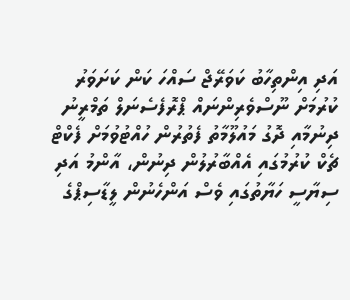އަދި އިންތިހާބު ކަވަރޭޖް ސައްހަ ކަން ކަށަވަރު ކުރުމަށް ނޫސްވެރިންނައް ޕްރޮފެސެނަލް ތަމްރީނު ދިނުމާއި ދޮގު މައުލޫމާތު ފެތުރުން ހުއްޓުވުމަށް ފެކްޓް ޗެކް ކުރުމުގައި އެއްބާރުލުން ދިނުން، އާންމު އަދި ސިޔާސީ ހަޔާތުގައި ވެސް އަންހެނުން ލީޑާސިޕްގެ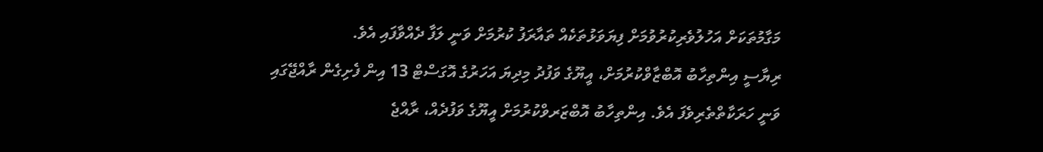މަގާމުތަކަށް އަހުލުވެރިކުރުވުމަށް ފިޔަވަޅުތަކެއް ތައާރަފު ކުރުމަށް ވަނީ ލަފާ ދެއްވާފައި އެވެ.
ރިޔާސީ އިންތިހާބު އޮބްޒާވްކުރުމަށް، އީޔޫގެ ވަފުދު މިދިޔަ އަހަރުގެ އޮގަސްޓް 13 އިން ފެށިގެން ރާއްޖޭގައި ވަނީ ހަރަކާތްތެރިވެފަ އެވެ. އިންތިހާބު އޮބްޒަރވްކުރުމަށް އީޔޫގެ ވަފުދެއް، ރާއްޖެ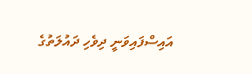އައިސްފައިވަނީ ދިވެހި ދައުލަތުގެ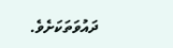ދައުވަތަކަށެވެ.